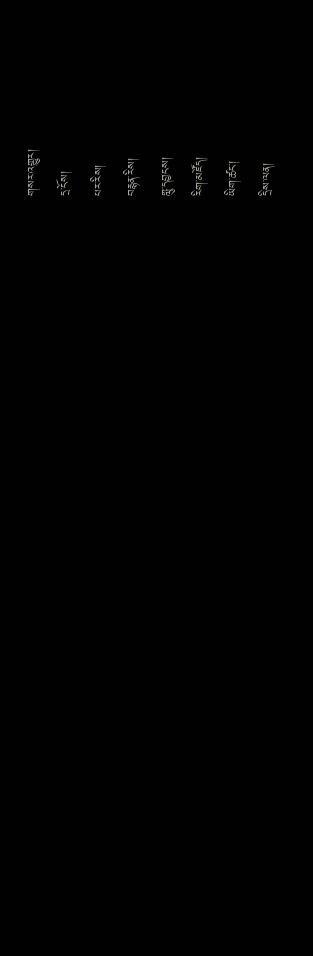གསར་འགྱུར།
དྲ་ངོས།
པར་རིས།
བརྙན་རིས།
གླུ་དབྱངས།
རིག་མཛོད།
ཡིག་ཚང་།
དྲིས་ལན།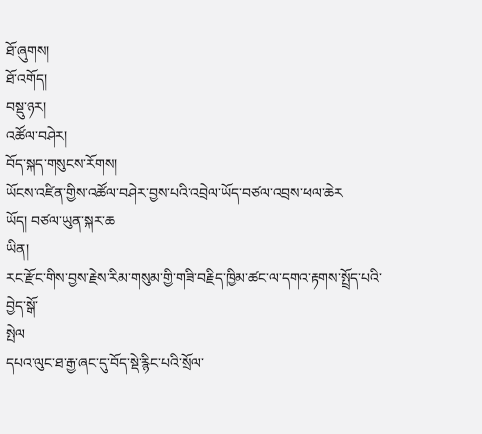ཐོ་ཞུགས།
ཐོ་འགོད།
བསྡུ་ཉར།
འཚོལ་བཤེར།
བོད་སྐད་གསུངས་རོགས།
ཡོངས་འཛིན་གྱིས་འཚོལ་བཤེར་བྱས་པའི་འབྲེལ་ཡོད་བཙལ་འབྲས་ཕལ་ཆེར
ཡོད། བཙལ་ཡུན་སྐར་ཆ
ཡིན།
རང་རྫོང་གིས་བྱས་རྗེས་རིམ་གསུམ་གྱི་གཟི་བརྗིད་ཁྱིམ་ཚང་ལ་དགའ་རྟགས་སྤྲོད་པའི་
བྱེད་སྒོ་
སྤེལ
དཔའ་ལུང་ཐ་རྒྱ་ཞང་དུ་བོད་སྡེ་རྙིང་པའི་སྲོལ་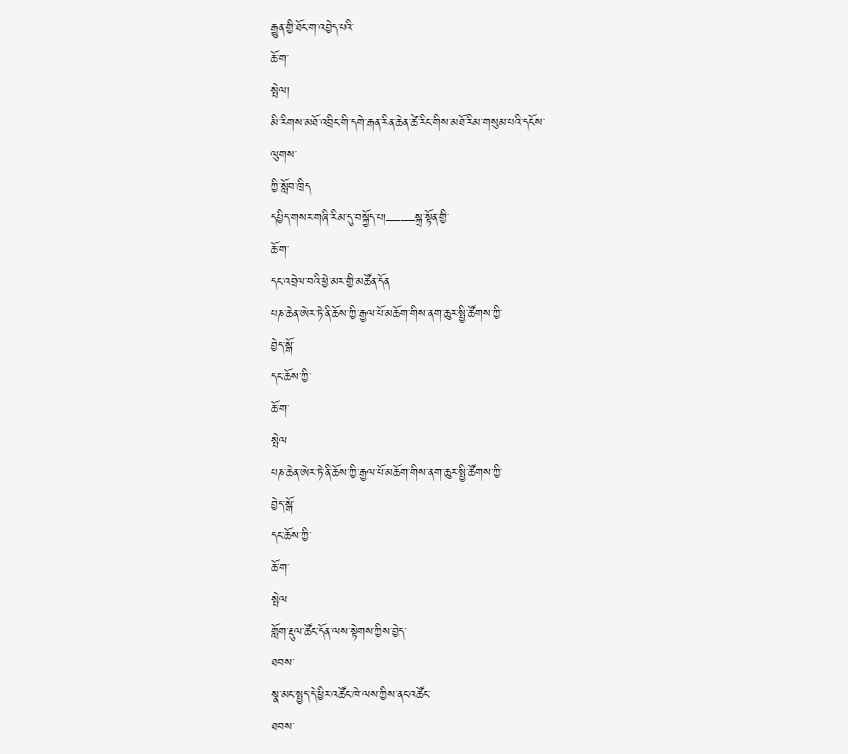རྒྱུན་གྱི་ཐོང་ག་འབྱེད་པའི་
ཆོ་ག་
སྤེལ།
མི་རིགས་མཐོ་འབྲིང་གི་དགེ་རྒན་རིན་ཆེན་ཚེ་རིང་གིས་མཐོ་རིམ་གསུམ་པའི་དངོས་
ལུགས་
ཀྱི་སློབ་ཁྲིད
དཔྱིད་གསར་གཞི་རིམ་དུ་བསྐྱོད་པ།——སྐྲ་སྟོན་གྱི་
ཆོ་ག་
དང་འབྲེལ་བའི་ཕྱེ་མར་གྱི་མཚོན་དོན
པཎ་ཆེན་ཨེར་ཏེ་ནི་ཆོས་ཀྱི་རྒྱལ་པོ་མཆོག་གིས་ནག་ཆུར་སྤྱི་ཚོགས་ཀྱི་
བྱེད་སྒོ་
དང་ཆོས་ཀྱི་
ཆོ་ག་
སྤེལ
པཎ་ཆེན་ཨེར་ཏེ་ནི་ཆོས་ཀྱི་རྒྱལ་པོ་མཆོག་གིས་ནག་ཆུར་སྤྱི་ཚོགས་ཀྱི་
བྱེད་སྒོ་
དང་ཆོས་ཀྱི་
ཆོ་ག་
སྤེལ
གློག་རྡུལ་ཚོང་དོན་ལས་སྟེགས་ཀྱིས་བྱེད་
ཐབས་
སྣ་མང་སྤྱད་དེ་ཕྱིར་འཚོང་ཁེ་ལས་ཀྱིས་ནང་འཚོང་
ཐབས་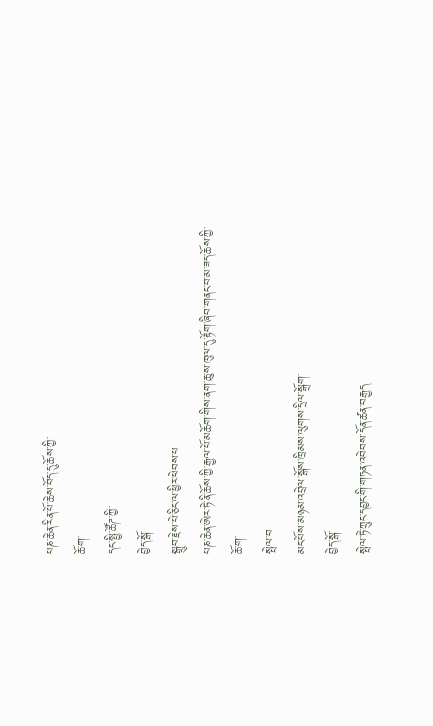པཎ་ཆེན་རིན་པོ་ཆེས་བོད་དུ་ཆོས་ཀྱི་
ཆོ་ག་
དང་སྤྱི་ཚོཌ་ཀྱི་
བྱེད་སྒོ་
སྒྲུབ་རྗེས་པེ་ཅིང་ལ་ཕྱིར་ཕེབས་པ
པཎ་ཆེན་ཨེར་ཏེ་ནི་ཆོས་ཀྱི་རྒྱལ་པོ་མཆོག་གིས་ནག་ཆུ་ས་ཁུལ་དུ་རྟོག་ཞིབ་གནང་བ་མ་ཟད་ཆོས་ཀྱི་
ཆོ་ག་
སྤེལ་བ
མང་པོས་མཉམ་འབྲེལ་སྒོས་ཁྲིམས་ལུགས་དྲིལ་སྒྲོག་
བྱེད་སྒོ་
སྤེལ་ཏེ་ཀྲུང་དབྱང་གི་གཏན་འབེབས་དོན་ཚན་བརྒྱད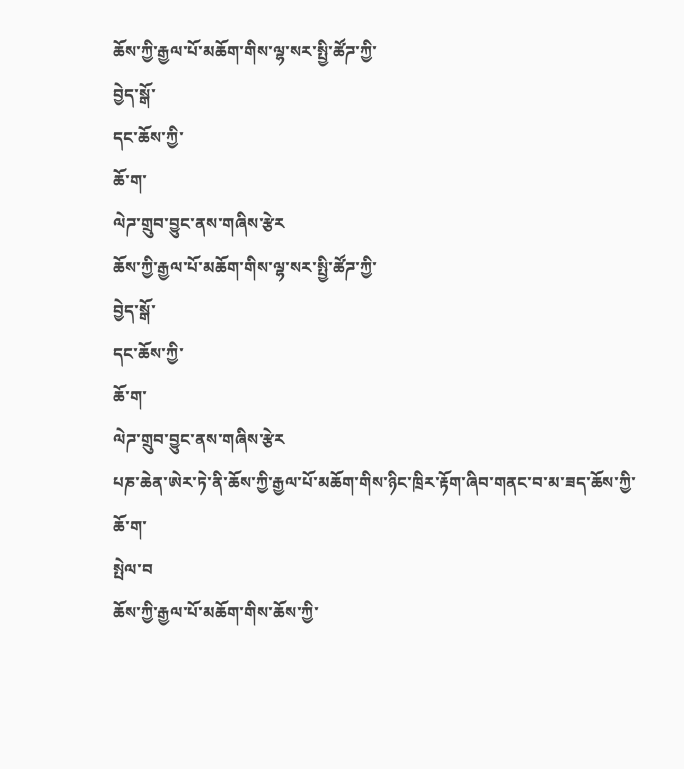ཆོས་ཀྱི་རྒྱལ་པོ་མཆོག་གིས་ལྷ་སར་སྤྱི་ཚོཌ་ཀྱི་
བྱེད་སྒོ་
དང་ཆོས་ཀྱི་
ཆོ་ག་
ལེཌ་གྲུབ་བྱུང་ནས་གཞིས་རྩེར
ཆོས་ཀྱི་རྒྱལ་པོ་མཆོག་གིས་ལྷ་སར་སྤྱི་ཚོཌ་ཀྱི་
བྱེད་སྒོ་
དང་ཆོས་ཀྱི་
ཆོ་ག་
ལེཌ་གྲུབ་བྱུང་ནས་གཞིས་རྩེར
པཎ་ཆེན་ཨེར་ཏེ་ནི་ཆོས་ཀྱི་རྒྱལ་པོ་མཆོག་གིས་ཉིང་ཁྲིར་རྟོག་ཞིབ་གནང་བ་མ་ཟད་ཆོས་ཀྱི་
ཆོ་ག་
སྤེལ་བ
ཆོས་ཀྱི་རྒྱལ་པོ་མཆོག་གིས་ཆོས་ཀྱི་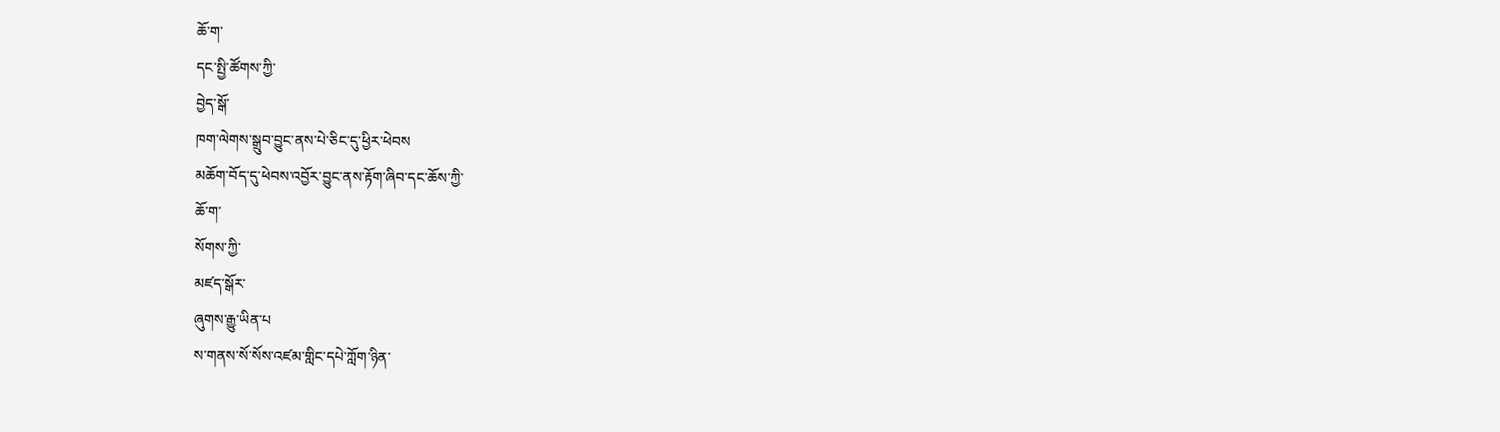ཆོ་ག་
དང་སྤྱི་ཚོགས་ཀྱི་
བྱེད་སྒོ་
ཁག་ལེགས་སྒྲུབ་བྱུང་ནས་པེ་ཅིང་དུ་ཕྱིར་ཕེབས
མཆོག་བོད་དུ་ཕེབས་འབྱོར་བྱུང་ནས་རྟོག་ཞིབ་དང་ཆོས་ཀྱི་
ཆོ་ག་
སོགས་ཀྱི་
མཛད་སྒོར་
ཞུགས་རྒྱུ་ཡིན་པ
ས་གནས་སོ་སོས་འཛམ་གླིང་དཔེ་ཀློག་ཉིན་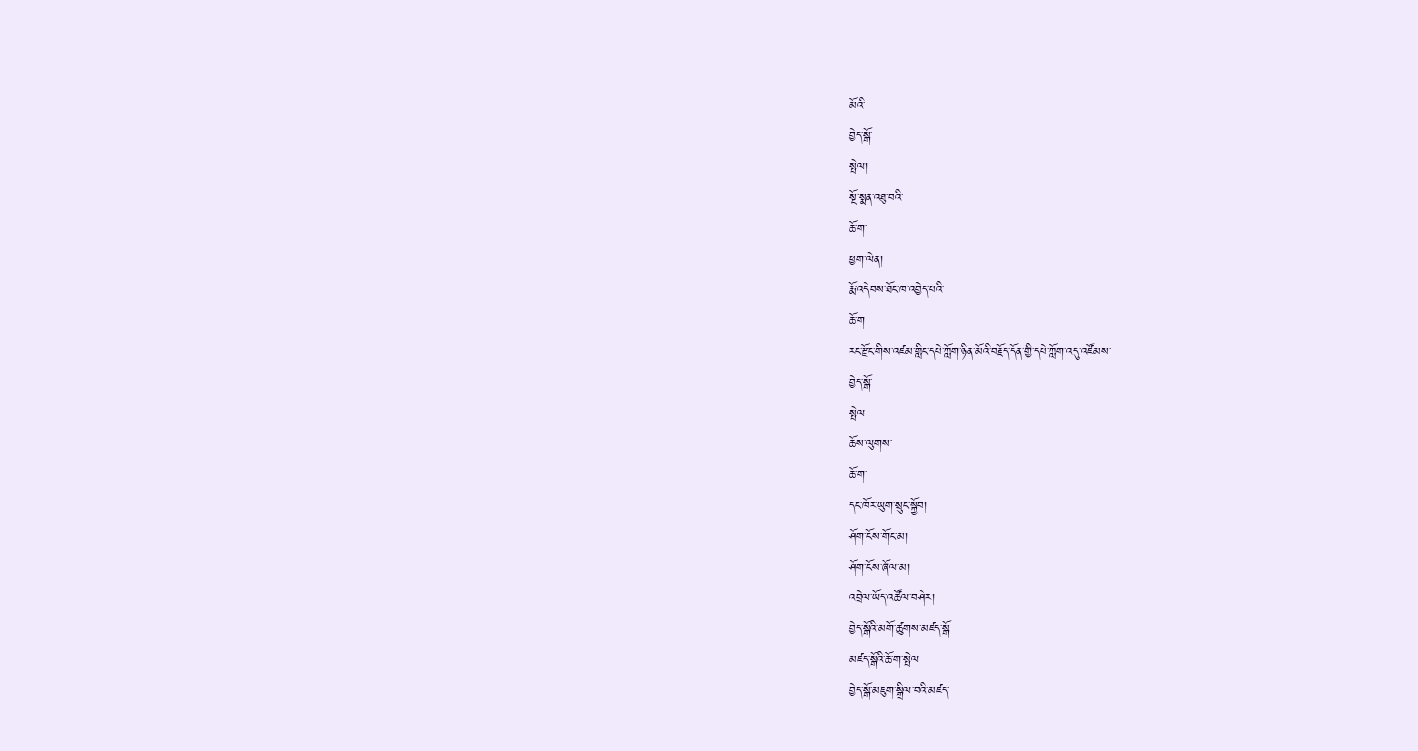མོའི་
བྱེད་སྒོ་
སྤེལ།
སྔོ་སྨན་འཐུ་བའི་
ཆོ་ག་
ཕྱག་ལེན།
རྨོ་འདེབས་ཐོང་ཁ་འབྱེད་པའི་
ཆོ་ག
རང་རྫོང་གིས་འཛམ་གླིང་དཔེ་ཀློག་ཉིན་མོའི་བརྗོད་དོན་གྱི་དཔེ་ཀློག་འདུ་འཛོམས་
བྱེད་སྒོ་
སྤེལ
ཆོས་ལུགས་
ཆོ་ག་
དང་ཁོར་ཡུག་སྲུང་སྐྱོབ།
ཤོག་ངོས་གོང་མ།
ཤོག་ངོས་ཞོལ་མ།
འབྲེལ་ཡོད་འཚོལ་བཤེར།
བྱེད་སྒོའི་མགོ་ཚུགས་མཛད་སྒོ
མཛད་སྒོའི་ཆོ་ག་སྤེལ
བྱེད་སྒོ་མཇུག་སྒྲིལ་བའི་མཛད་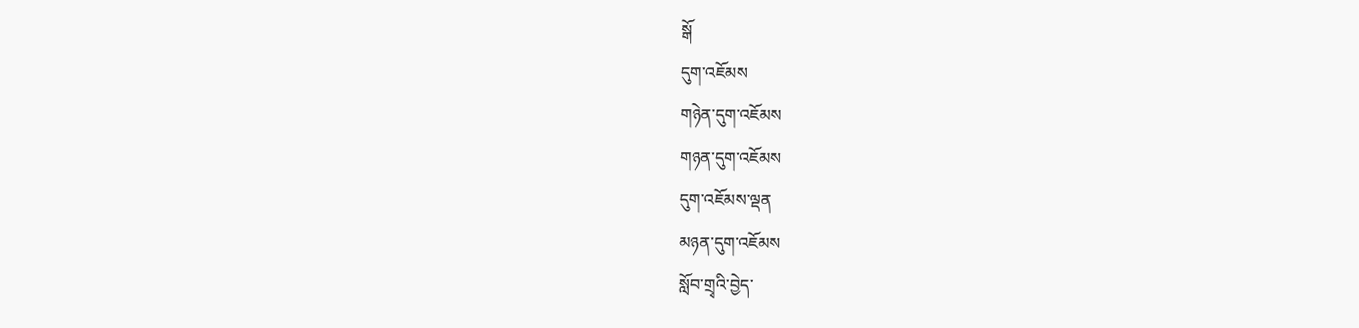སྒོ
དུག་འཇོམས
གཉེན་དུག་འཇོམས
གཉན་དུག་འཇོམས
དུག་འཇོམས་ལྡན
མཉན་དུག་འཇོམས
སློབ་གྲྭའི་བྱེད་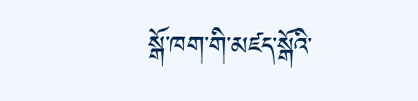སྒོ་ཁག་གི་མཛད་སྒོའི་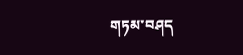གཏམ་བཤད